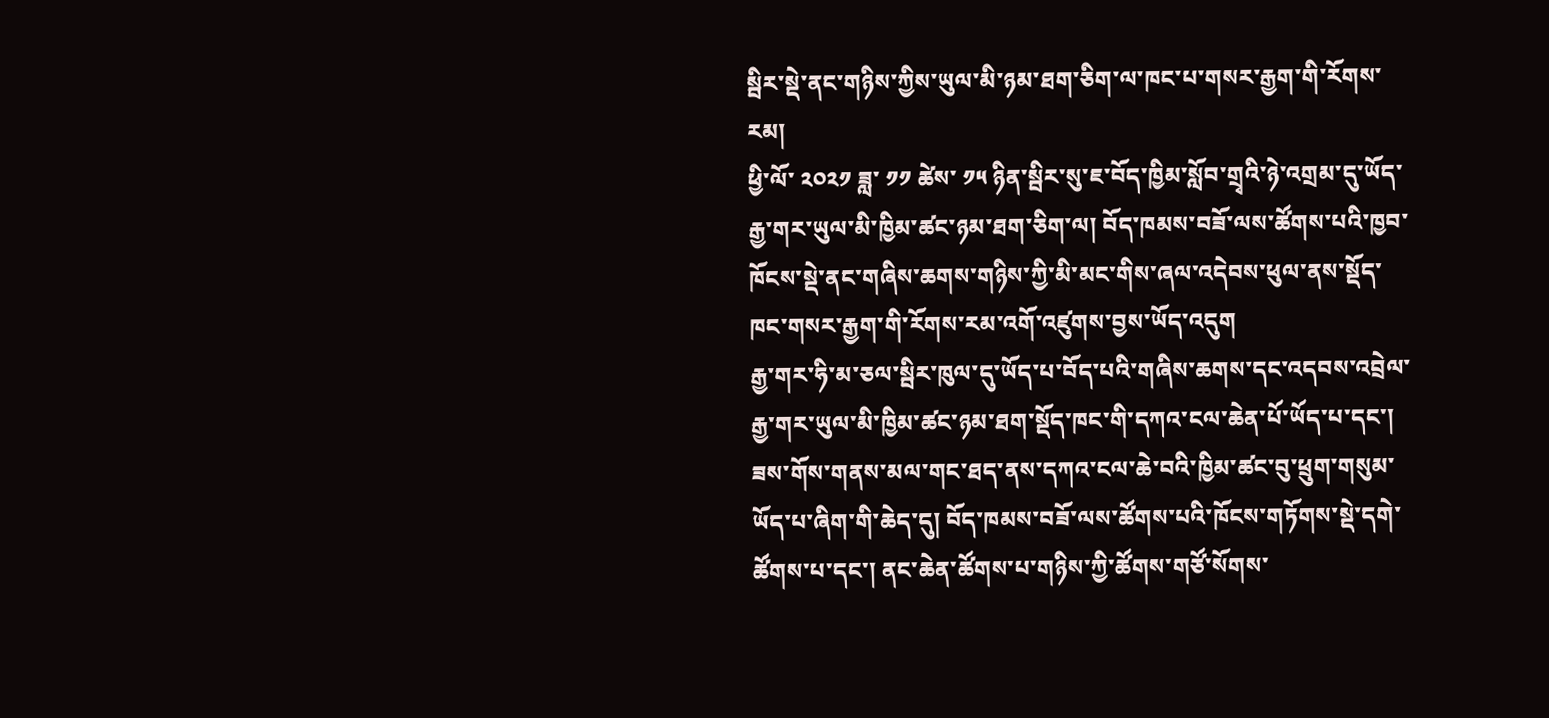སྦིར་སྡེ་ནང་གཉིས་ཀྱིས་ཡུལ་མི་ཉམ་ཐག་ཅིག་ལ་ཁང་པ་གསར་རྒྱག་གི་རོགས་རམ།
ཕྱི་ལོ་ ༢༠༢༡ ཟླ་ ༡༡ ཚེས་ ༡༥ ཉིན་སྦིར་སུ་ཇ་བོད་ཁྱིམ་སློབ་གྲྭའི་ཉེ་འགྲམ་དུ་ཡོད་རྒྱ་གར་ཡུལ་མི་ཁྱིམ་ཚང་ཉམ་ཐག་ཅིག་ལ། བོད་ཁམས་བཟོ་ལས་ཚོགས་པའི་ཁྱབ་ཁོངས་སྡེ་ནང་གཞིས་ཆགས་གཉིས་ཀྱི་མི་མང་གིས་ཞལ་འདེབས་ཕུལ་ནས་སྡོད་ཁང་གསར་རྒྱག་གི་རོགས་རམ་འགོ་འཛུགས་བྱས་ཡོད་འདུག
རྒྱ་གར་ཧི་མ་ཅལ་སྦིར་ཁུལ་དུ་ཡོད་པ་བོད་པའི་གཞིས་ཆགས་དང་འདབས་འབྲེལ་རྒྱ་གར་ཡུལ་མི་ཁྱིམ་ཚང་ཉམ་ཐག་སྡོད་ཁང་གི་དཀའ་ངལ་ཆེན་པོ་ཡོད་པ་དང་། ཟས་གོས་གནས་མལ་གང་ཐད་ནས་དཀའ་ངལ་ཆེ་བའི་ཁྱིམ་ཚང་བུ་ཕྲུག་གསུམ་ཡོད་པ་ཞིག་གི་ཆེད་དུ། བོད་ཁམས་བཟོ་ལས་ཚོགས་པའི་ཁོངས་གཏོགས་སྡེ་དགེ་ཚོགས་པ་དང་། ནང་ཆེན་ཚོགས་པ་གཉིས་ཀྱི་ཚོགས་གཙོ་སོགས་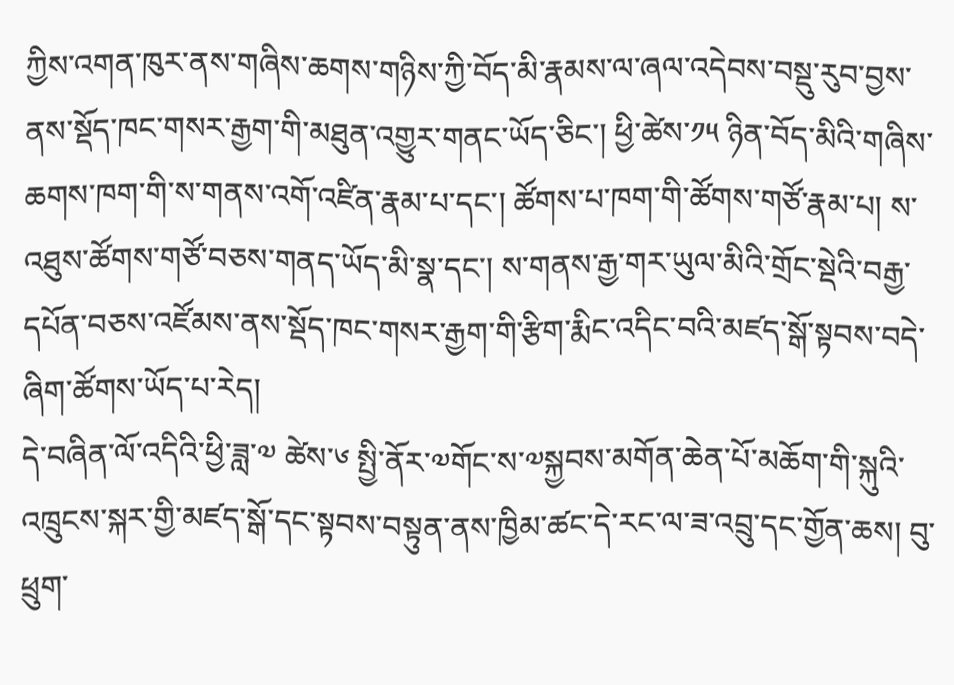ཀྱིས་འགན་ཁུར་ནས་གཞིས་ཆགས་གཉིས་ཀྱི་བོད་མི་རྣམས་ལ་ཞལ་འདེབས་བསྡུ་རུབ་བྱས་ནས་སྡོད་ཁང་གསར་རྒྱག་གི་མཐུན་འགྱུར་གནང་ཡོད་ཅིང་། ཕྱི་ཚེས་༡༥ ཉིན་བོད་མིའི་གཞིས་ཆགས་ཁག་གི་ས་གནས་འགོ་འཛིན་རྣམ་པ་དང་། ཚོགས་པ་ཁག་གི་ཚོགས་གཙོ་རྣམ་པ། ས་འཐུས་ཚོགས་གཙོ་བཅས་གནད་ཡོད་མི་སྣ་དང་། ས་གནས་རྒྱ་གར་ཡུལ་མིའི་གྲོང་སྡེའི་བརྒྱ་དཔོན་བཅས་འཛོམས་ནས་སྡོད་ཁང་གསར་རྒྱག་གི་རྩིག་རྨིང་འདིང་བའི་མཛད་སྒོ་སྟབས་བདེ་ཞིག་ཚོགས་ཡོད་པ་རེད།
དེ་བཞིན་ལོ་འདིའི་ཕྱི་ཟླ་༧ ཚེས་༦ སྤྱི་ནོར་༧གོང་ས་༧སྐྱབས་མགོན་ཆེན་པོ་མཆོག་གི་སྐུའི་འཁྲུངས་སྐར་གྱི་མཛད་སྒོ་དང་སྟབས་བསྟུན་ནས་ཁྱིམ་ཚང་དེ་རང་ལ་ཟ་འབྲུ་དང་གྱོན་ཆས། བུ་ཕྲུག་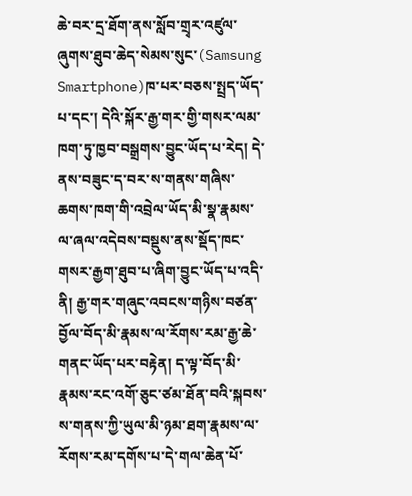ཆེ་བར་དྲ་ཐོག་ནས་སློབ་གྲྭར་འཛུལ་ཞུགས་ཐུབ་ཆེད་སེམས་སུང་(Samsung Smartphone)ཁ་པར་བཅས་སྤྲད་ཡོད་པ་དང་། དེའི་སྐོར་རྒྱ་གར་གྱི་གསར་ལམ་ཁག་ཏུ་ཁྱབ་བསྒྲགས་བྱུང་ཡོད་པ་རེད། དེ་ནས་བཟུང་ད་བར་ས་གནས་གཞིས་ཆགས་ཁག་གི་འབྲེལ་ཡོད་མི་སྣ་རྣམས་ལ་ཞལ་འདེབས་བསྡུས་ནས་སྡོད་ཁང་གསར་རྒྱག་ཐུབ་པ་ཞིག་བྱུང་ཡོད་པ་འདི་ནི། རྒྱ་གར་གཞུང་འབངས་གཉིས་བཙན་བྱོལ་བོད་མི་རྣམས་ལ་རོགས་རམ་རྒྱ་ཆེ་གནང་ཡོད་པར་བརྟེན། ད་ལྟ་བོད་མི་རྣམས་རང་འགོ་ཅུང་ཙམ་ཐོན་བའི་སྐབས་ས་གནས་ཀྱི་ཡུལ་མི་ཉམ་ཐག་རྣམས་ལ་རོགས་རམ་དགོས་པ་དེ་གལ་ཆེན་པོ་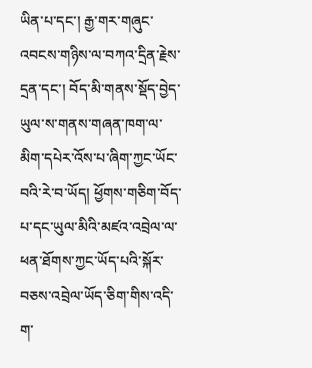ཡིན་པ་དང་། རྒྱ་གར་གཞུང་འབངས་གཉིས་ལ་བཀའ་དྲིན་རྗེས་དྲན་དང་། བོད་མི་གནས་སྡོད་བྱེད་ཡུལ་ས་གནས་གཞན་ཁག་ལ་མིག་དཔེར་འོས་པ་ཞིག་ཀྱང་ཡོང་བའི་རེ་བ་ཡོད། ཕྱོགས་གཅིག་བོད་པ་དང་ཡུལ་མིའི་མཛའ་འབྲེལ་ལ་ཕན་ཐོགས་ཀྱང་ཡོད་པའི་སྐོར་བཅས་འབྲེལ་ཡོད་ཅིག་གིས་འདི་ག་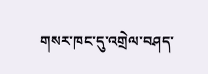གསར་ཁང་དུ་འགྲེལ་བཤད་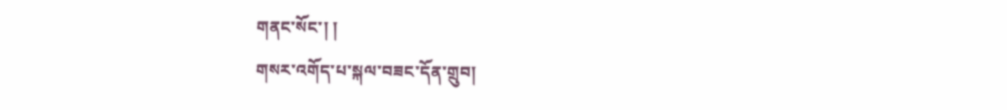གནང་སོང་། །
གསར་འགོད་པ་སྐལ་བཟང་དོན་གྲུབ།